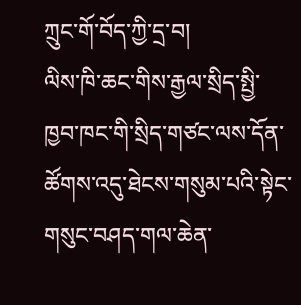ཀྲུང་གོ་བོད་ཀྱི་དྲ་བ།
ལིས་ཁི་ཆང་གིས་རྒྱལ་སྲིད་སྤྱི་ཁྱབ་ཁང་གི་སྲིད་གཙང་ལས་དོན་ཚོགས་འདུ་ཐེངས་གསུམ་པའི་སྟེང་གསུང་བཤད་གལ་ཆེན་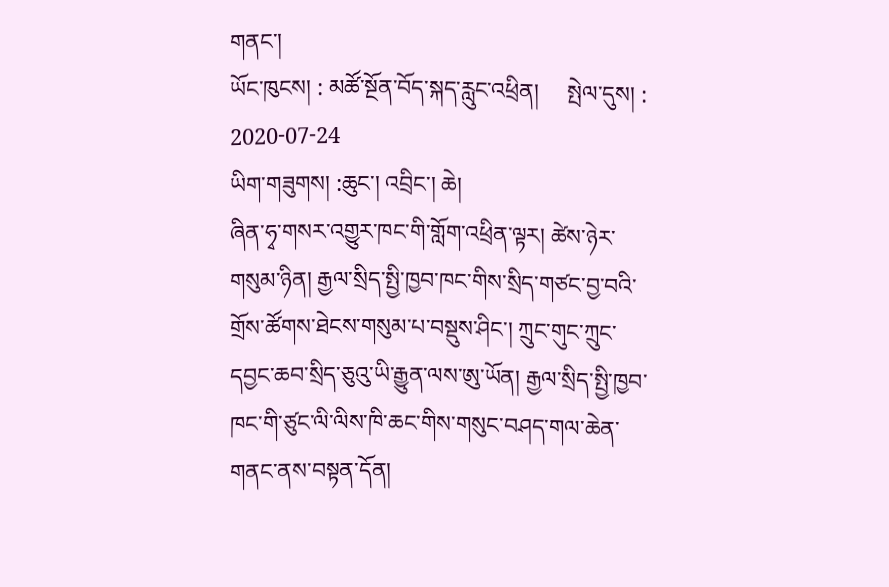གནང་།
ཡོང་ཁུངས། : མཚོ་སྔོན་བོད་སྐད་རླུང་འཕྲིན།     སྤེལ་དུས། : 2020-07-24
ཡིག་གཟུགས། :ཆུང་། འབྲིང་། ཆེ།
ཞིན་ཧྭ་གསར་འགྱུར་ཁང་གི་གློག་འཕྲིན་ལྟར། ཚེས་ཉེར་གསུམ་ཉིན། རྒྱལ་སྲིད་སྤྱི་ཁྱབ་ཁང་གིས་སྲིད་གཙང་བྱ་བའི་གྲོས་ཚོགས་ཐེངས་གསུམ་པ་བསྡུས་ཤིང་། ཀྲུང་གུང་ཀྲུང་དབྱང་ཆབ་སྲིད་ཅུའུ་ཡི་རྒྱུན་ལས་ཨུ་ཡོན། རྒྱལ་སྲིད་སྤྱི་ཁྱབ་ཁང་གི་ཙུང་ལི་ལིས་ཁི་ཆང་གིས་གསུང་བཤད་གལ་ཆེན་གནང་ནས་བསྟན་དོན།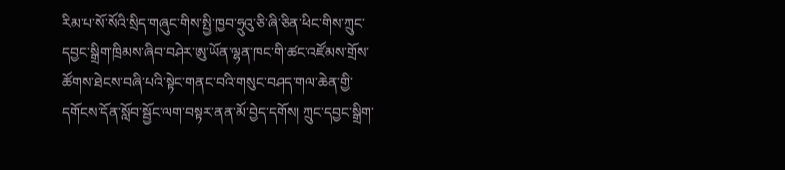རིམ་པ་སོ་སོའི་སྲིད་གཞུང་གིས་སྤྱི་ཁྱབ་ཧྲུའུ་ཅི་ཞི་ཅིན་ཕིང་གིས་ཀྲུང་དབྱང་སྒྲིག་ཁྲིམས་ཞིབ་བཤེར་ཨུ་ཡོན་ལྷན་ཁང་གི་ཚང་འཛོམས་གྲོས་ཚོགས་ཐེངས་བཞི་པའི་སྟེང་གནང་བའི་གསུང་བཤད་གལ་ཆེན་གྱི་དགོངས་དོན་སློབ་སྦྱོང་ལག་བསྟར་ནན་མོ་བྱེད་དགོས། ཀྲུང་དབྱང་སྒྲིག་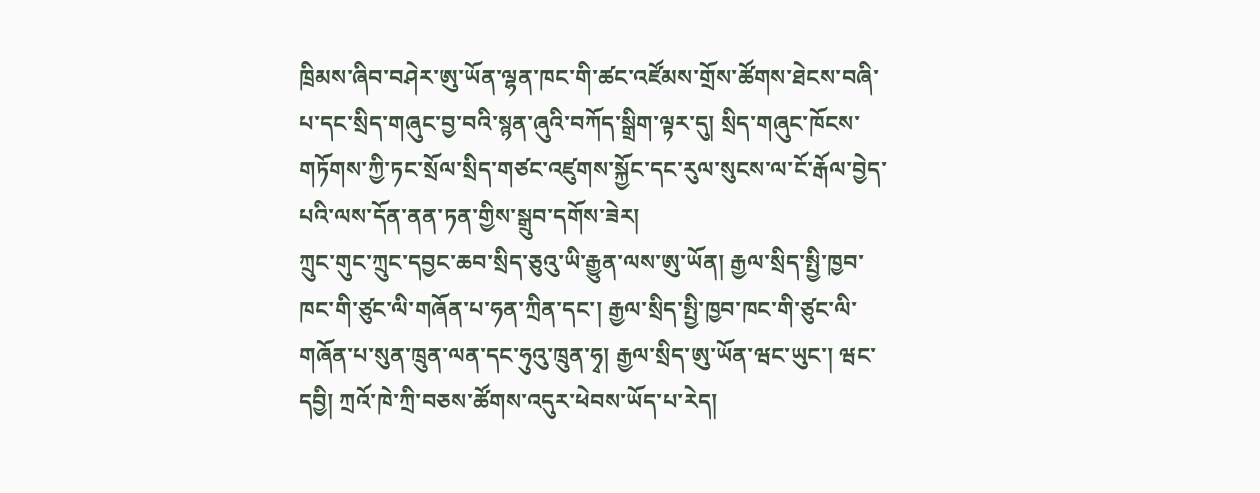ཁྲིམས་ཞིབ་བཤེར་ཨུ་ཡོན་ལྷན་ཁང་གི་ཚང་འཛོམས་གྲོས་ཚོགས་ཐེངས་བཞི་པ་དང་སྲིད་གཞུང་བྱ་བའི་སྙན་ཞུའི་བཀོད་སྒྲིག་ལྟར་དུ། སྲིད་གཞུང་ཁོངས་གཏོགས་ཀྱི་ཏང་སྲོལ་སྲིད་གཙང་འཛུགས་སྐྱོང་དང་རུལ་སུངས་ལ་ངོ་རྒོལ་བྱེད་པའི་ལས་དོན་ནན་ཏན་གྱིས་སྒྲུབ་དགོས་ཟེར།
ཀྲུང་གུང་ཀྲུང་དབྱང་ཆབ་སྲིད་ཅུའུ་ཡི་རྒྱུན་ལས་ཨུ་ཡོན། རྒྱལ་སྲིད་སྤྱི་ཁྱབ་ཁང་གི་ཙུང་ལི་གཞོན་པ་ཧན་ཀྲིན་དང་། རྒྱལ་སྲིད་སྤྱི་ཁྱབ་ཁང་གི་ཙུང་ལི་གཞོན་པ་སུན་ཁྲུན་ལན་དང་ཧུའུ་ཁྲུན་ཧྭ། རྒྱལ་སྲིད་ཨུ་ཡོན་ཝང་ཡུང་། ཝང་དབྱི། ཀྲའོ་ཁེ་ཀྲི་བཅས་ཚོགས་འདུར་ཕེབས་ཡོད་པ་རེད།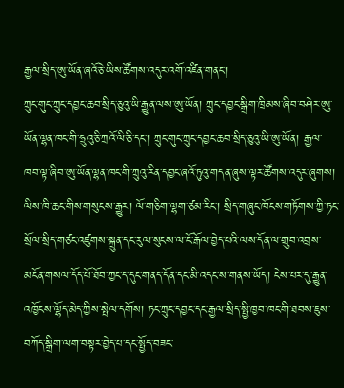རྒྱལ་སྲིད་ཨུ་ཡོན་ཞའོ་ཅེ་ཡིས་ཚོགས་འདུར་འགོ་འཛིན་གནང་།
ཀྲུང་གུང་ཀྲུང་དབྱང་ཆབ་སྲིད་ཅུའུ་ཡི་རྒྱུན་ལས་ཨུ་ཡོན། ཀྲུང་དབྱང་སྒྲིག་ཁྲིམས་ཞིབ་བཤེར་ཨུ་ཡོན་ལྷན་ཁང་གི་ཧྲུའུ་ཅི་ཀྲའོ་ལི་ཅི་དང་། ཀྲུང་གུང་ཀྲུང་དབྱང་ཆབ་སྲིད་ཅུའུ་ཡི་ཨུ་ཡོན། རྒྱལ་ཁབ་ལྟ་ཞིབ་ཨུ་ཡོན་ལྷན་ཁང་གི་ཀྲུའུ་རིན་དབྱང་ཞའོ་ཏུའུ་གདན་ཞུས་ལྟར་ཚོགས་འདུར་ཞུགས།
ལིས་ཁི་ཆང་གིས་གསུངས་རྒྱུར། ལོ་གཅིག་ལྷག་ཙམ་རིང་། སྲིད་གཞུང་ཁོངས་གཏོགས་ཀྱི་ཏང་སྲོལ་སྲིད་གཙང་འཛུགས་སྐྲུན་དང་རུལ་སུངས་ལ་ངོ་རྒོལ་བྱེད་པའི་ལས་དོན་ལ་གྲུབ་འབྲས་མངོན་གསལ་དོད་པོ་ཐོབ་ཀྱང་ད་དུང་གནད་དོན་དང་མི་འདང་ས་གནས་ཡོད། ངེས་པར་དུ་རྒྱུན་འཁྱོངས་ལྷོད་མེད་ཀྱིས་སྤེལ་དགོས། ཏང་ཀྲུང་དབྱང་དང་རྒྱལ་སྲིད་སྤྱི་ཁྱབ་ཁང་གི་ཐབས་ཇུས་བཀོད་སྒྲིག་ལག་བསྟར་བྱེད་པ་དང་སྤྱོད་བཟང་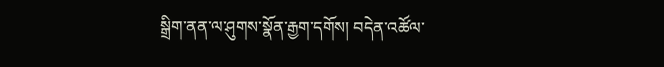སྒྲིག་ནན་ལ་ཤུགས་སྣོན་རྒྱག་དགོས། བདེན་འཚོལ་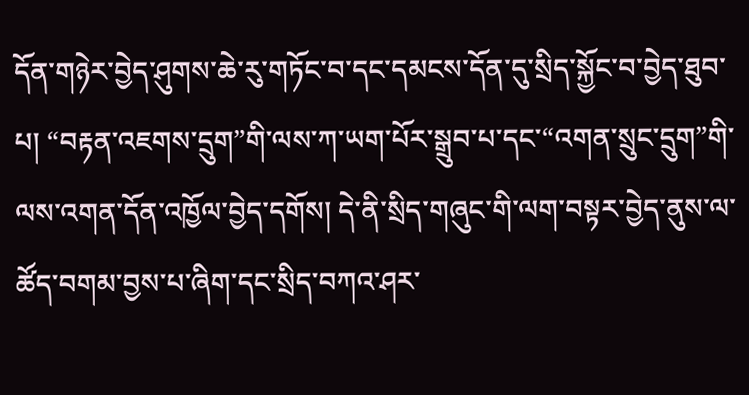དོན་གཉེར་བྱེད་ཤུགས་ཆེ་རུ་གཏོང་བ་དང་དམངས་དོན་དུ་སྲིད་སྐྱོང་བ་བྱེད་ཐུབ་པ། “བརྟན་འཇགས་དྲུག”གི་ལས་ཀ་ཡག་པོར་སྒྲུབ་པ་དང་“འགན་སྲུང་དྲུག”གི་ལས་འགན་དོན་འཁྱོལ་བྱེད་དགོས། དེ་ནི་སྲིད་གཞུང་གི་ལག་བསྟར་བྱེད་ནུས་ལ་ཚོད་བགམ་བྱས་པ་ཞིག་དང་སྲིད་བཀའ་ཤར་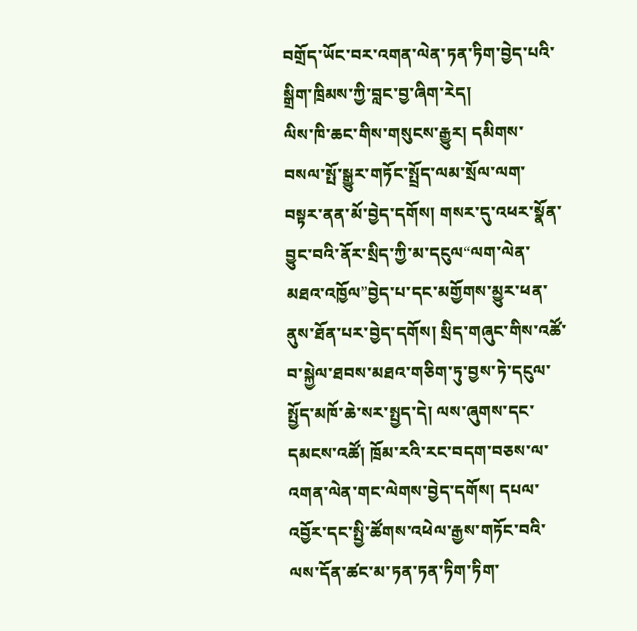བགྲོད་ཡོང་བར་འགན་ལེན་ཏན་ཏིག་བྱེད་པའི་སྒྲིག་ཁྲིམས་ཀྱི་བླང་བྱ་ཞིག་རེད།
ལིས་ཁི་ཆང་གིས་གསུངས་རྒྱུར། དམིགས་བསལ་སྤོ་སྒྱུར་གཏོང་སྤྲོད་ལམ་སྲོལ་ལག་བསྟར་ནན་མོ་བྱེད་དགོས། གསར་དུ་འཕར་སྣོན་བྱུང་བའི་ནོར་སྲིད་ཀྱི་མ་དངུལ“ལག་ལེན་མཐའ་འཁྱོལ”བྱེད་པ་དང་མགྱོགས་མྱུར་ཕན་ནུས་ཐོན་པར་བྱེད་དགོས། སྲིད་གཞུང་གིས་འཚོ་བ་སྐྱེལ་ཐབས་མཐའ་གཅིག་ཏུ་བྱས་ཏེ་དངུལ་སྤྱོད་མཁོ་ཆེ་སར་སྤྱད་དེ། ལས་ཞུགས་དང་དམངས་འཚོ། ཁྲོམ་རའི་རང་བདག་བཅས་ལ་འགན་ལེན་གང་ལེགས་བྱེད་དགོས། དཔལ་འབྱོར་དང་སྤྱི་ཚོགས་འཕེལ་རྒྱས་གཏོང་བའི་ལས་དོན་ཚང་མ་ཏན་ཏན་ཏིག་ཏིག་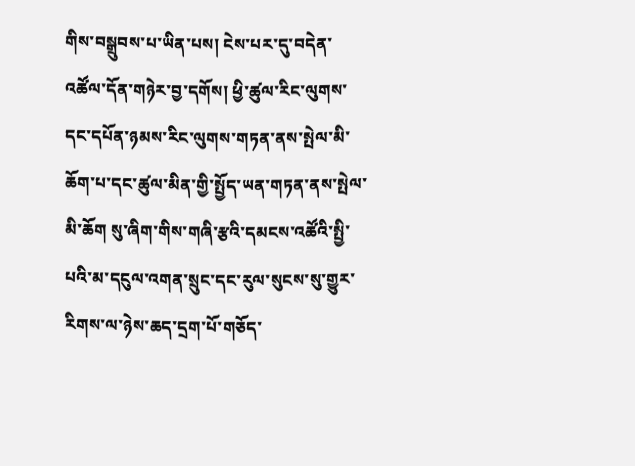གིས་བསྒྲུབས་པ་ཡིན་པས། ངེས་པར་དུ་བདེན་འཚོལ་དོན་གཉེར་བྱ་དགོས། ཕྱི་ཚུལ་རིང་ལུགས་དང་དཔོན་ཉམས་རིང་ལུགས་གཏན་ནས་སྤེལ་མི་ཆོག་པ་དང་ཚུལ་མིན་གྱི་སྤྱོད་ཡན་གཏན་ནས་སྤེལ་མི་ཆོག སུ་ཞིག་གིས་གཞི་རྩའི་དམངས་འཚོའི་སྤྱི་པའི་མ་དངུལ་འགན་སྲུང་དང་རུལ་སུངས་སུ་གྱུར་རིགས་ལ་ཉེས་ཆད་དྲག་པོ་གཅོད་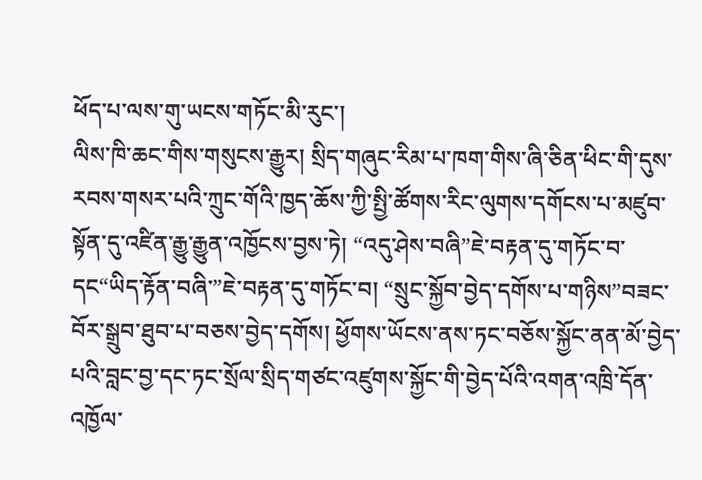ཕོད་པ་ལས་གུ་ཡངས་གཏོང་མི་རུང་།
ལིས་ཁི་ཆང་གིས་གསུངས་རྒྱུར། སྲིད་གཞུང་རིམ་པ་ཁག་གིས་ཞི་ཅིན་ཕིང་གི་དུས་རབས་གསར་པའི་ཀྲུང་གོའི་ཁྱད་ཆོས་ཀྱི་སྤྱི་ཚོགས་རིང་ལུགས་དགོངས་པ་མཛུབ་སྟོན་དུ་འཛིན་རྒྱུ་རྒྱུན་འཁྱོངས་བྱས་ཏེ། “འདུ་ཤེས་བཞི”ཇེ་བརྟན་དུ་གཏོང་བ་དང“ཡིད་རྟོན་བཞི་”ཇེ་བརྟན་དུ་གཏོང་བ། “སྲུང་སྐྱོབ་བྱེད་དགོས་པ་གཉིས”བཟང་བོར་སྒྲུབ་ཐུབ་པ་བཅས་བྱེད་དགོས། ཕྱོགས་ཡོངས་ནས་ཏང་བཅོས་སྐྱོང་ནན་མོ་བྱེད་པའི་བླང་བྱ་དང་ཏང་སྲོལ་སྲིད་གཙང་འཛུགས་སྐྱོང་གི་བྱེད་པོའི་འགན་འཁྲི་དོན་འཁྱོལ་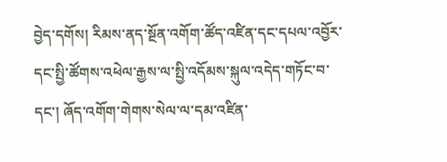བྱེད་དགོས། རིམས་ནད་སྔོན་འགོག་ཚོད་འཛིན་དང་དཔལ་འབྱོར་དང་སྤྱི་ཚོགས་འཕེལ་རྒྱས་ལ་སྤྱི་འདོམས་སྐུལ་འདེད་གཏོང་བ་དང་། ཞོད་འགོག་གེགས་སེལ་ལ་དམ་འཛིན་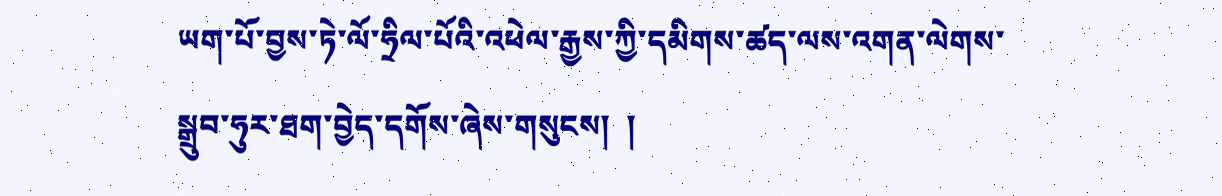ཡག་པོ་བྱས་ཏེ་ལོ་ཧྲིལ་པོའི་འཕེལ་རྒྱས་ཀྱི་དམིགས་ཚད་ལས་འགན་ལེགས་སྒྲུབ་ཧུར་ཐག་བྱེད་དགོས་ཞེས་གསུངས།  །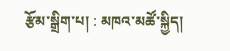རྩོམ་སྒྲིག་པ། : མཁའ་མཚོ་སྐྱིད།